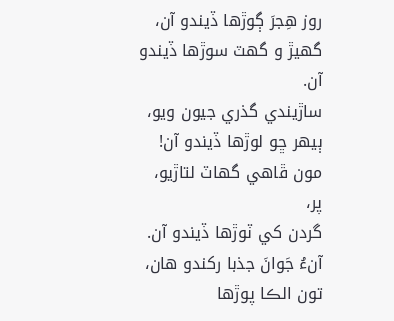روز هِجرَ ڳوڙھا ڏيندو آن،
گھيڙ و گھٽ سوڙھا ڏيندو آن.
ساڙيندي گذري جيون ويو،
ٻيهر ڇو لوڙها ڏيندو آن!
مون ڦاھي گھاٽ لتاڙيو، پر،
گردن کي ٽوڙھا ڏيندو آن.
آنءُ جَوانَ جذبا رکندو هان،
تون الڪا پوڙھا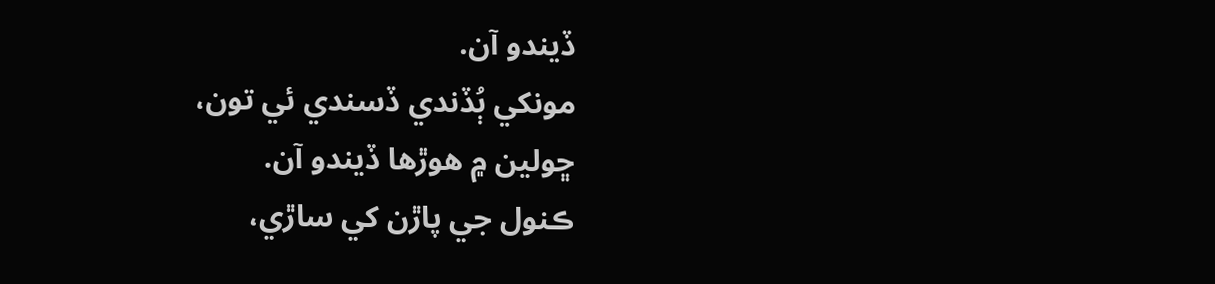ڏيندو آن.
مونکي ٻُڏندي ڏسندي ئي تون،
ڇولين ۾ هوڙھا ڏيندو آن.
ڪنول جي پاڙن کي ساڙي،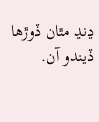ڍنڍ مٿان ڏوڙھا ڏيندو آن.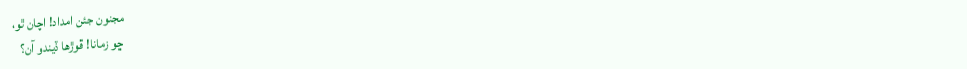مجنون جئن امداد! اچان ٿو،
ڇو زمانا! ڦوڙھا ڏيندو آن؟